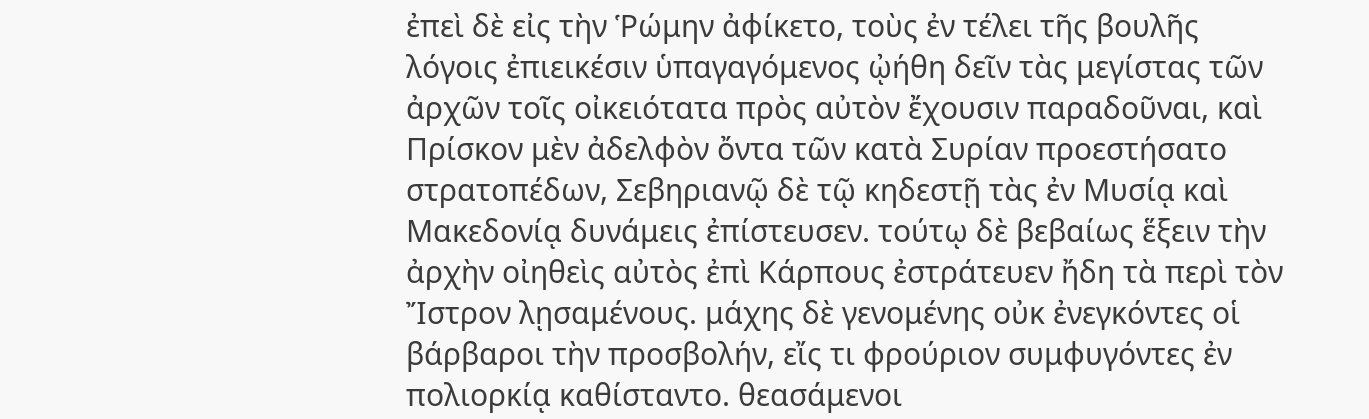ἐπεὶ δὲ εἰς τὴν Ῥώμην ἀφίκετο, τοὺς ἐν τέλει τῆς βουλῆς λόγοις ἐπιεικέσιν ὑπαγαγόμενος ᾠήθη δεῖν τὰς μεγίστας τῶν ἀρχῶν τοῖς οἰκειότατα πρὸς αὐτὸν ἔχουσιν παραδοῦναι, καὶ Πρίσκον μὲν ἀδελφὸν ὄντα τῶν κατὰ Συρίαν προεστήσατο στρατοπέδων, Σεβηριανῷ δὲ τῷ κηδεστῇ τὰς ἐν Μυσίᾳ καὶ Μακεδονίᾳ δυνάμεις ἐπίστευσεν. τούτῳ δὲ βεβαίως ἕξειν τὴν ἀρχὴν οἰηθεὶς αὐτὸς ἐπὶ Κάρπους ἐστράτευεν ἤδη τὰ περὶ τὸν Ἴστρον λῃσαμένους. μάχης δὲ γενομένης οὐκ ἐνεγκόντες οἱ βάρβαροι τὴν προσβολήν, εἴς τι φρούριον συμφυγόντες ἐν πολιορκίᾳ καθίσταντο. θεασάμενοι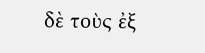δὲ τοὺς ἐξ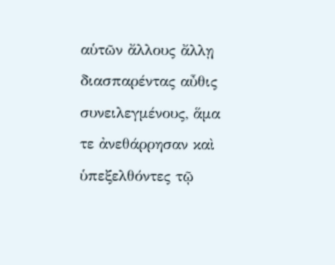αὑτῶν ἄλλους ἄλλῃ διασπαρέντας αὖθις συνειλεγμένους, ἅμα τε ἀνεθάρρησαν καὶ ὑπεξελθόντες τῷ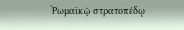Ῥωμαϊκῷ στρατοπέδῳ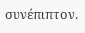συνέπιπτον.